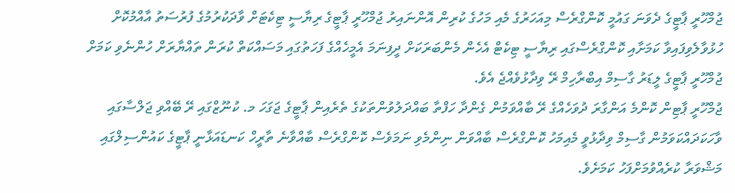ޖުމްހޫރީ ޕާޓީގެ ދެވަނަ ގައުމީ ކޮންގްރެސް މިއަހަރުގެ މެއި މަހުގެ ކުރިން އޮންނައިރު ޖުމްހޫރީ ޕާޓީގެ ރިޔާސީ ޓިކެޓަށް ވާދަކުރުމުގެ ފުރުސަތު އާއްމުކޮށް ހުޅުވާލެވިފައިވާ ކަމަށާއި ކޮންގްރެސްގައި ރިޔާސީ ޓިކެޓް އެހެން މެންބަރަކަށް ދީފިނަމަ އެމީހެއްގެ ފަހަތުގައި މަސައްކަތް ކުރަން ތައްޔާރަށް ހުންނެވި ކަމަށް ޖުމްހޫރީ ޕާޓީގެ ލީޑަރު ގާސިމް އިބްރާހިމް ރޭ ވިދާޅުވެއްޖެ އެވެ.
ޖުމްހޫރީ ޕާޓިން ކޮންމެ އަންގާރަ ދުވަހެއްގެ ރޭ ބާއްވަމުން ގެންދާ ހަފްތާ ބައްދަލުވުންތަކުގެ ތެރެއިން ޕާޓީގެ ޖަގަހަ މ. ކުނޫޒްގައި ރޭ ބޭއްވި ޖަލްސާގައި ވާހަކަދައްކަވަމުން ގާސިމް ވިދާޅުވީ މެއިމަހު ކޮންގްރެސް ބާއްވަން ނިންމެވި ނަމަވެސް ކޮންގްރެސް ބާއްވާނެ ތާރީހް ކަނޑައަޅާނީ ޕާޓީގެ ކައުންސިލްގައި މަޝްވަރާ ކުރެއްވުމަށްފަހު ކަމަށެވެ.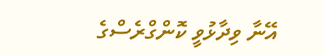އޭނާ ވިދާޅުވީ ކޮންގްރެސްގެ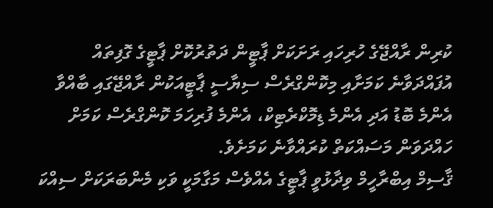ކުރިން ރާއްޖޭގެ ހުރިހައި ރަށަކަށް ޕާޓީން ދަތުރުކޮށް ޕާޓީގެ ގޮފިތައް އުފައްދަވާނެ ކަމަށާއި މިކޮންގްރެސް ސިޔާސީ ޕާޓީއަކުން ރާއްޖޭގައި ބާއްވާ އެންމެ ބޮޑު އަދި އެންމެ ޑިމޮކްރެޓިކް، އެންމެ ފުރިހަމަ ކޮންގްރެސް ކަމަށް ހައްދަވަން މަސައްކަތް ކުރައްވާނެ ކަމަށެވެ.
ޤާސިމް އިބްރާހީމް ވިދާޅުވީ ޕާޓީގެ އެއްވެސް މަގާމަކީ ވަކި މެންބަރަކަށް ސިއްކަ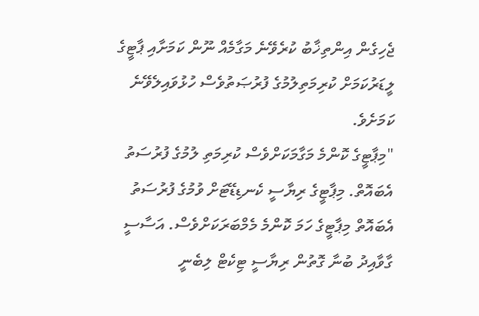ޖެހިގެން އިންތިޚާބު ކުރެވޭނެ މަގާމެއް ނޫން ކަމަށާއި ޕާޓީގެ ލީޑަރުކަމަށް ކުރިމަތިލުމުގެ ފުރުޞަތުވެސް ހުޅުވައިލެވޭނެ ކަމަށެވެ.
"މިޕާޓީގެ ކޮންމެ މަގާމަކަށްވެސް ކުރިމަތި ލުމުގެ ފުރުސަތު އެބައޮތް. މިޕާޓީގެ ރިޔާސީ ކެނޑިޑޭޓަށް ވުމުގެ ފުރުސަތު އެބައޮތް މިޕާޓީގެ ހަމަ ކޮންމެ މެމްބަރަކަށްވެސް. އަސާސީ ގާވާއިދު ބުނާ ގޮތުން ރިޔާސީ ޓިކެޓް ލިބެނީ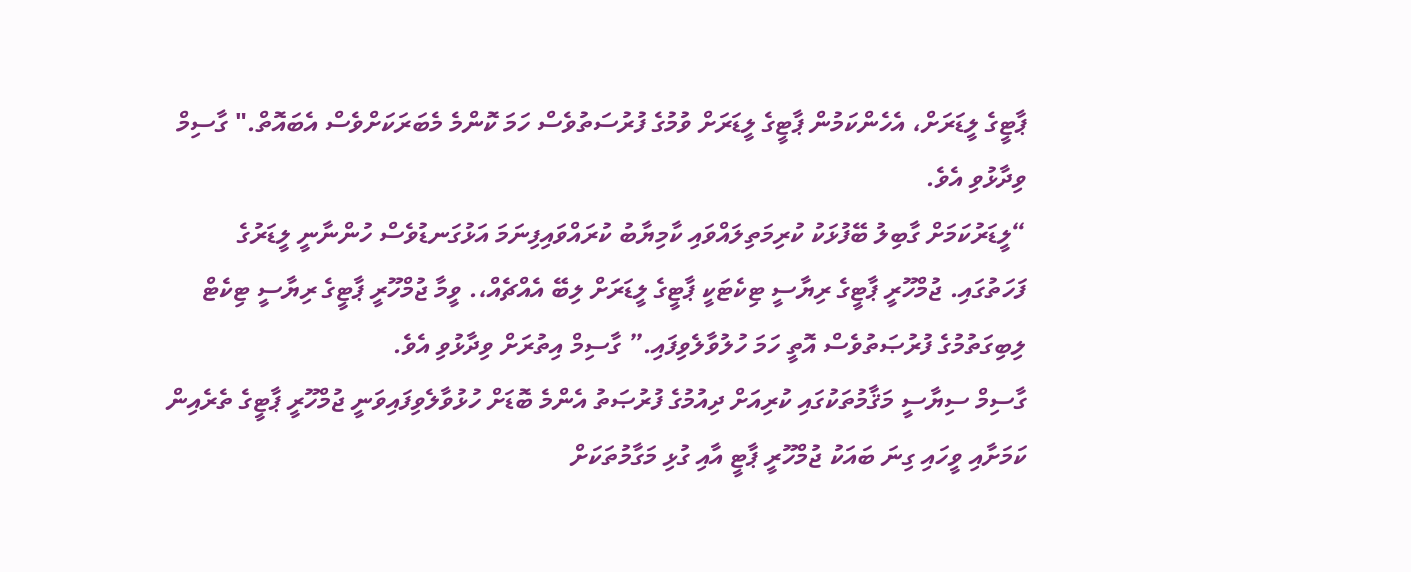ޕާޓީގެ ލީޑަރަށް، އެހެންކަމުން ޕާޓީގެ ލީޑަރަށް ވުމުގެ ފުރުސަތުވެސް ހަމަ ކޮންމެ މެބަރަކަށްވެސް އެބައޮތް." ގާސިމް ވިދާޅުވި އެވެ.
“ލީޑަރުކަމަށް ގާބިލު ބޭފުޅަކު ކުރިމަތިލައްވައި ކާމިޔާބު ކުރައްވައިފިނަމަ އަޅުގަނޑުވެސް ހުންނާނީ ލީޑަރުގެ ފަހަތުގައި. ޖުމްހޫރީ ޕާޓީގެ ރިޔާސީ ޓިކެޓަކީ ޕާޓީގެ ލީޑަރަށް ލިބޭ އެއްޗެއް،. ވީމާ ޖުމްހޫރީ ޕާޓީގެ ރިޔާސީ ޓިކެޓް ލިބިގަތުމުގެ ފުރުޞަތުވެސް އޮތީ ހަމަ ހުލުވާލެވިފައި.” ގާސިމް އިތުރަށް ވިދާޅުވި އެވެ.
ގާސިމް ސިޔާސީ މަޤާމުތަކުގައި ކުރިއަށް ދިއުމުގެ ފުރުޞަތު އެންމެ ބޮޑަށް ހުޅުވާލެވިފައިވަނީ ޖުމްހޫރީ ޕާޓީގެ ތެރެއިން ކަމަށާއި ވީހައި ގިނަ ބައަކު ޖުމްހޫރީ ޕާޓީ އާއި ގުޅި މަގާމުތަކަށް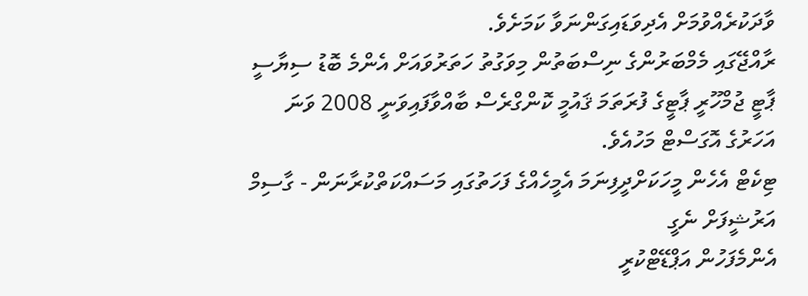ވާދަކުރެއްވުމަށް އެދިވަޑައިގަންނަވާ ކަމަށެވެ.
ރާއްޖޭގައި މެމްބަރުންގެ ނިސްބަތުން މިވަގުތު ހަތަރުވައަށް އެންމެ ބޮޑު ސިޔާސީ ޕާޓީ ޖުމްހޫރީ ޕާޓީގެ ފުރަތަމަ ޤައުމީ ކޮންގްރެސް ބާއްވާފައިވަނީ 2008 ވަނަ އަހަރުގެ އޮގަސްޓް މަހުއެވެ.
ޓިކެޓް އެހެން މީހަކަށްދީފިނަމަ އެމީހެއްގެ ފަހަތުގައި މަސައްކަތްކުރާނަން - ގާސިމް
އަރުޝީފަށް ނެގީ
އެންމެފަހުން އަޕްޑޭޓްކުރީ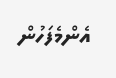އެންމެފަހުން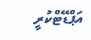އަޕްޑޭޓްކުރީ